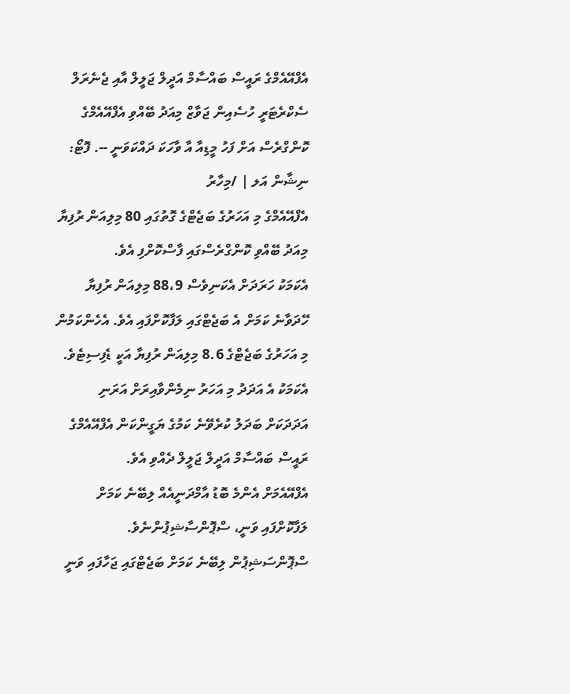އެފްއޭއެމްގެ ރައީސް ބައްސާމް އަދީލް ޖަލީލް އާއި ޖެނެރަލް ސެކްރެޓަރީ ހުސެއިން ޖަވާޒް މިއަދު ބޭއްވި އެފްއޭއެމްގެ ކޮންގްރެސް އަށް ފަހު މީޑިއާ އާ ވާހަކަ ދައްކަވަނީ --. ފޮޓޯ: ނިޝާން އަލ | /މިހާރު
އެފްއޭއެމްގެ މި އަހަރުގެ ބަޖެޓްގެ ގޮތުގައި 80 މިލިއަން ރުފިޔާ މިއަދު ބޭއްވި ކޮންގްރެސްގައި ފާސްކޮށްފި އެވެ.
އެކަމަކު ހަރަދަށް އެކަނިވެސް 88،9 މިލިއަން ރުފިޔާ ހޭދަވާނެ ކަމަށް އެ ބަޖެޓްގައި ލަފާކޮށްފައި އެވެ. އެހެންކަމުން މި އަހަރުގެ ބަޖެޓްގެ 8.6 މިލިއަން ރުފިޔާ އަކީ ޑެފިސިޓެވެ. އެކަމަކު އެ އަދަދު މި އަހަރު ނިމެންވާއިރަށް އަރަނި އަދަދަކަށް ބަދަލު ކުރެވޭނެ ކަމުގެ ޔަގީންކަން އެފްއޭއެމްގެ ރައީސް ބައްސާމް އަދީލް ޖަލީލް ދެއްވި އެވެ.
އެފްއޭއެމަށް އެންމެ ބޮޑު އާމްދަނީއެއް ލިބޭނެ ކަމަށް ލަފާކޮށްފައި ވަނީ، ސްޕޮންސާޝިޕުންނެވެ. ސްޕޮންސަޝިޕުން ލިބޭނެ ކަމަށް ބަޖެޓްގައި ޖަހާފައި ވަނީ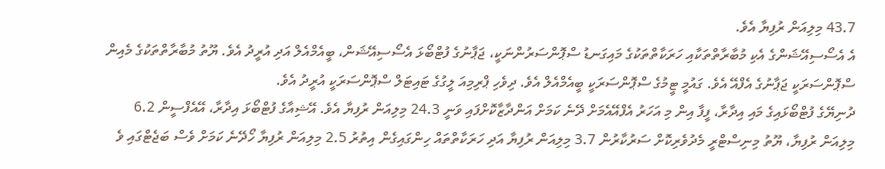43.7 މިލިއަން ރުފިޔާ އެވެ.
އެ އެސޯސިއޭޝަންގެ އެކި މުބާރާތްތަކާއި ހަރަކާތްތަކުގެ މައިގަނޑު ސްޕޮންސަރުންނަކީ، ޖަޕާނުގެ ފުޓްބޯޅަ އެސޯސިއޭޝަން، ބީއެމްއެލް އަދި އުރީދު އެވެ. ޔޫތު މުބާރާތްތަކުގެ މެއިން ސްޕޮންސަރަކީ ޖަޕާނުގެ އެފްއޭ އެވެ. ގައުމީ ޓީމުގެ ސްޕޮންސަރަކީ ބީއެމްއެލް އެވެ. ދިވެހި ޕްރިމިއަ ލީގުގެ ޓައިޓަލް ސްޕޮންސަރަކީ އުރީދު އެވެ.
ދުނިޔޭގެ ފުޓްބޯޅައިގެ މައި އިދާރާ، ފީފާ އިން މި އަހަރު އެފްއޭއެމަށް ދޭނެ ކަމަށް އަންދާޒާކޮށްފައި ވަނީ 24.3 މިލިއަން ރުފިޔާ އެވެ. އޭޝިއާގެ ފުޓްބޯޅަ އިދާރާ، އޭއެފްސީން 6.2 މިލިއަން ރުފިޔާ، ޔޫތު މިނިސްޓްރީ މެދުވެރިކޮށް ސަރުކާރުން 3.7 މިލިއަން ރުފިޔާ އަދި ހަރަކާތްތައް ހިންގައިގެން އިތުރު 2.5 މިލިއަން ރުފިޔާ ހޯދޭނެ ކަމަށް ވެސް ބަޖެޓްގައި ވެ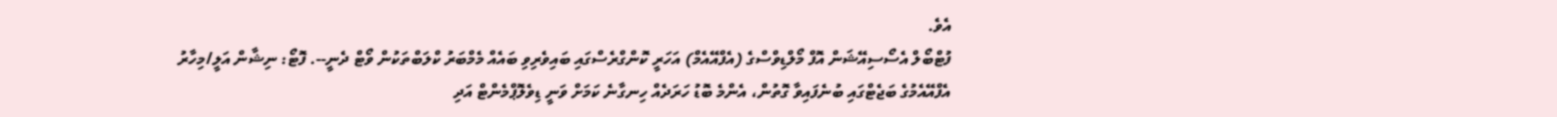އެވެ.
ފުޓްބޯލް އެސޯސިއޭޝަން އޮފް މޯލްޑިވްސްގެ (އެފްއޭއެމް) އަހަރީ ކޮންގްރެސްގައި ބައިވެރިވި ބައެއް މެމްބަރު ކްލަބްތަކުން ވޯޓް ދެނީ--. ފޮޓޯ: ނިޝާން އަލީ/މިހާރު
އެފްއޭއެމުގެ ބަޖެޓްގައި ބުނެފައިވާ ގޮތުން، އެންމެ ބޮޑު ހަރަދެއް ހިނގާނެ ކަމަށް ވަނީ ޑިވެލޮޕްމެންޓް އަދި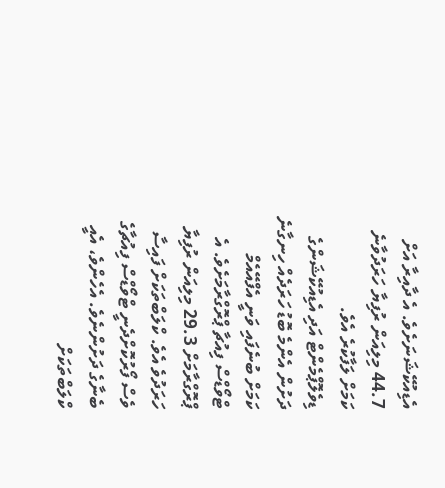އެޑިއުކޭޝަނަށެވެ. އެ ދާއިރާ އަށް 44.7 މިލިއަން ރުފިޔާ ހަރަދުވާނެ ކަމަށް ލަފާކުރެ އެވެ.
ޑިވެލޮޕްމެންޓް އަދި އެޑިއުކޭޝަންގެ ދަށުން އެންމެ ބޮޑު ހަރަދެއް ހިނގާނެ ކަމަށް ބުނެފައި ވަނީ އެފްއޭއެމް ޓްވޯޑްސް ފިއުޗާ ޕްރޮގްރާމަށެވެ. އެ ޕްރޮގްރާމަށް 29.3 މިލިއަން ރުފިޔާ ހަރަދުވެ އެވެ. ކްލަބްތަކަށް ފައިސާ ވެސް ފޯރުކޮށްދެނީ ޓްވޯޑްސް ފިއުޗާގެ ބެނާގެ ދަށުންނެވެ. އެހެންވެ، އެއީ ކްލަބްތަކަށް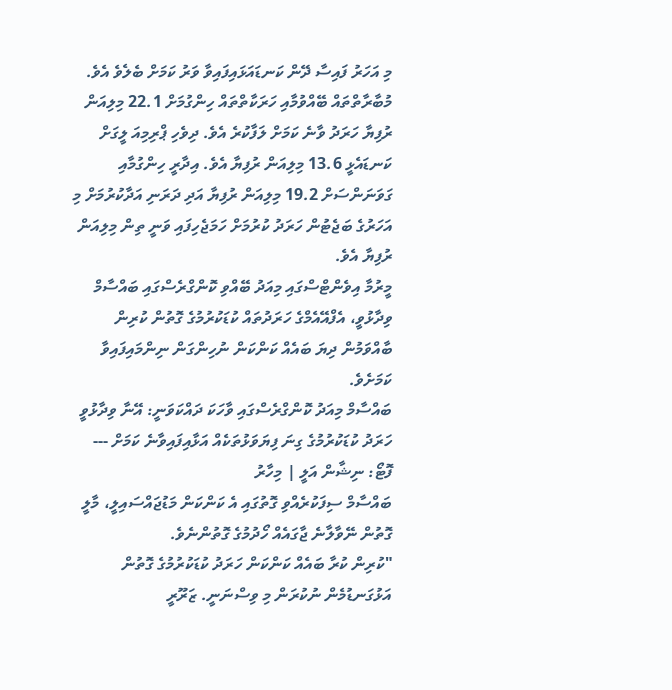މި އަހަރު ފައިސާ ދޭން ކަނޑައަޅައިފައިވާ ވަރު ކަމަށް ބެލެވެ އެވެ.
މުބާރާތްތައް ބޭއްވުމާއި ހަރަކާތްތައް ހިންގުމަށް 22.1 މިލިއަން ރުފިޔާ ހަރަދު ވާނެ ކަމަށް ލަފާކުރެ އެވެ. ދިވެހި ޕްރިމިއަ ލީގަށް ކަނޑައެޅީ 13.6 މިލިއަން ރުފިޔާ އެވެ. އިދާރީ ހިންގުމާއި ގަވަނަންސަށް 19.2 މިލިއަން ރުފިޔާ އަދި ދަރަނި އަދާކުރުމަށް މި އަހަރުގެ ބަޖެޓުން ހަރަދު ކުރުމަށް ހަމަޖެހިފައި ވަނީ ތިން މިލިއަން ރުފިޔާ އެވެ.
މީރުމާ އިވެންޓްސްގައި މިއަދު ބޭއްވި ކޮންގްރެސްގައި ބައްސާމް ވިދާޅުވީ، އެފްއޭއެމްގެ ހަރަދުތައް ކުޑަކުރުމުގެ ގޮތުން ކުރިން ބާއްވަމުން ދިޔަ ބައެއް ކަންކަން ނުހިންގަން ނިންމައިފައިވާ ކަމަށެވެ.
ބައްސާމް މިއަދު ކޮންގްރެސްގައި ވާހަކަ ދައްކަވަނީ: އޭނާ ވިދާޅުވީ ހަރަދު ކުޑަކުރުމުގެ ގިނަ ފިޔަވަޅުތަކެއް އަޅާއިފައިވާނެ ކަމަށް --- ފޮޓޯ: ނިޝާން އަލީ | މިހާރު
ބައްސާމް ސިފަކުރެއްވި ގޮތުގައި އެ ކަންކަން މަޑުޖައްސައިލީ، މާލީ ގޮތުން ނޭވާލާނެ ޖާގައެއް ހޯދުމުގެ ގޮތުންނެވެ.
"ކުރިން ކުރާ ބައެއް ކަންކަން ހަރަދު ކުޑަކުރުމުގެ ގޮތުން އަޅުގަނޑުމެން ނުކުރަން މި ވިސްނަނީ. ޒަރޫރީ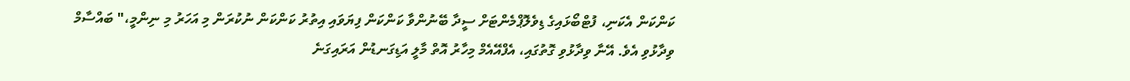ކަންކަން އެކަނި، ފުޓްބޯޅައިގެ ޑިވެލޮޕްމެންޓަށް ސީދާ ބޭނުންވާ ކަންކަން ފިޔަވައި އިތުރު ކަންކަން ނުކުރަން މި އަހަރު މި ނިންމީ،" ބައްސާމް ވިދާޅުވި އެވެ. އޭނާ ވިދާޅުވި ގޮތުގައި، އެފްއޭއެމް މިހާރު އޮތް މާލީ އަޑިގަނޑުން އަރައިގަނެ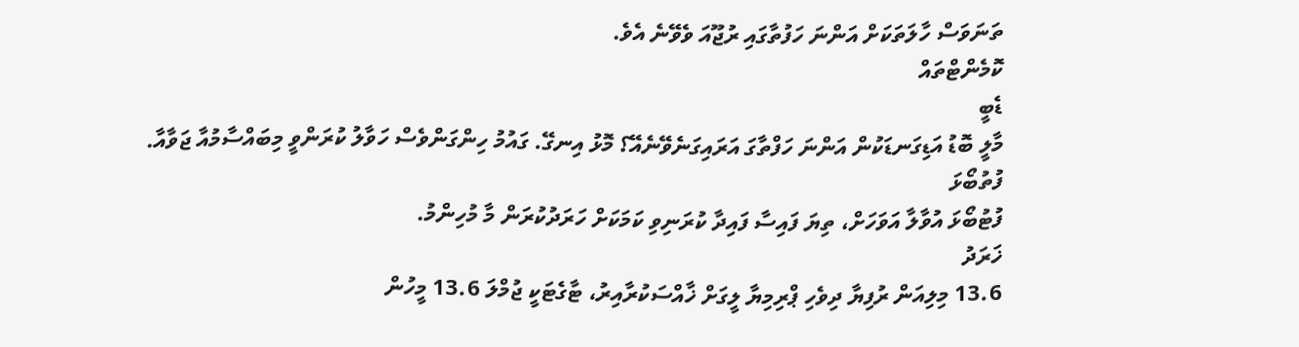ތަނަވަސް ހާލަތަކަށް އަންނަ ހަފުތާގައި ރުޖޫއަ ވެވޭނެ އެވެ.
ކޮމެންޓްތައް
ޑެބީ
މާލީ ބޮޑު އަޑިގަނޑަކުން އަންނަ ހަފްތާގަ އަރައިގަނެވޭނެއޭ؟ މޮޅު އިނގޭ. ގައުމު ހިންގަންވެސް ހަވާލު ކުރަންވީ މިބައްސާމުއާ ޖަވާއާ.
ފުތުބޯޅަ
ފުޓުބޯޅަ އުވާލާ އަވަހަށް، ތިޔަ ފައިސާ ފައިދާ ކުރަނިވި ކަމަކަށް ހަރަދުކުރަން މާ މުހިންމު.
ޚަރަދު
13.6 މިލިއަން ރުފިޔާ ދިވެހި ޕްރިމިޔާ ލީގަށް ޚާއްސަކުރާއިރު، ޓާގެޓަކީ ޖުމްލަ 13.6 މީހުން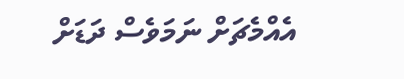އެއްމެޗަށް ނަމަވެސް ދަޑަށް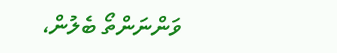ވަންނަންތޯ ބެލުން،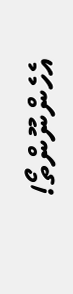އެހެންނޫންތޯ!